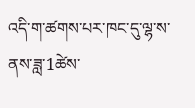འདི་ག་ཚགས་པར་ཁང་དུ་ལྷ་ས་ནས་ཟླ་1ཚེས་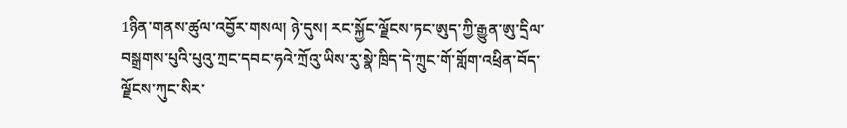1ཉིན་གནས་ཚུལ་འབྱོར་གསལ། ཉེ་དུས། རང་སྐྱོང་ལྗོངས་ཏང་ཨུད་ཀྱི་རྒྱུན་ཨུ་དྲིལ་བསྒྲགས་པུའི་པུའུ་ཀྲང་དབང་ཧའེ་ཀྲོའུ་ཡིས་རུ་སྣེ་ཁྲིད་དེ་ཀྲུང་གོ་གློག་འཕྲིན་བོད་ལྗོངས་ཀུང་སིར་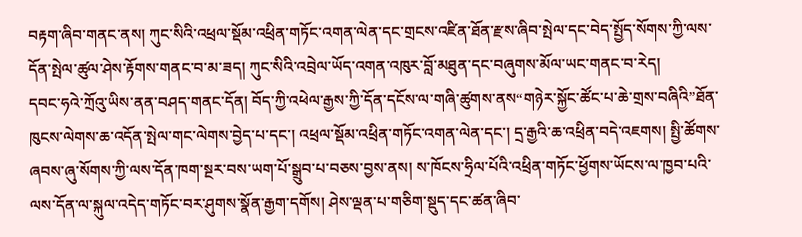བརྟག་ཞིབ་གནང་ནས། ཀུང་སིའི་འཕྲལ་སྡོམ་འཕྲིན་གཏོང་འགན་ལེན་དང་གྲངས་འཛིན་ཐོན་རྫས་ཞིབ་སྤེལ་དང་བེད་སྤྱོད་སོགས་ཀྱི་ལས་དོན་སྤེལ་ཚུལ་ཤེས་རྟོགས་གནང་བ་མ་ཟད། ཀུང་སིའི་འབྲེལ་ཡོད་འགན་འཁུར་བློ་མཐུན་དང་བཞུགས་མོལ་ཡང་གནང་བ་རེད།
དབང་ཧའེ་ཀྲོའུ་ཡིས་ནན་བཤད་གནང་དོན། བོད་ཀྱི་འཕེལ་རྒྱས་ཀྱི་དོན་དངོས་ལ་གཞི་ཚུགས་ནས“གཉེར་སྐྱོང་ཚོང་པ་ཆེ་གྲས་བཞིའི”ཐོན་ཁུངས་ལེགས་ཆ་འདོན་སྤེལ་གང་ལེགས་བྱེད་པ་དང་། འཕྲལ་སྡོམ་འཕྲིན་གཏོང་འགན་ལེན་དང་། དྲ་རྒྱའི་ཆ་འཕྲིན་བདེ་འཇགས། སྤྱི་ཚོགས་ཞབས་ཞུ་སོགས་ཀྱི་ལས་དོན་ཁག་སྔར་བས་ཡག་པོ་སྒྲུབ་པ་བཅས་བྱས་ནས། ས་ཁོངས་ཧྲིལ་པོའི་འཕྲིན་གཏོང་ཕྱོགས་ཡོངས་ལ་ཁྱབ་པའི་ལས་དོན་ལ་སྐུལ་འདེད་གཏོང་བར་ཤུགས་སྣོན་རྒྱག་དགོས། ཤེས་ལྡན་པ་གཅིག་སྡུད་དང་ཚན་ཞིབ་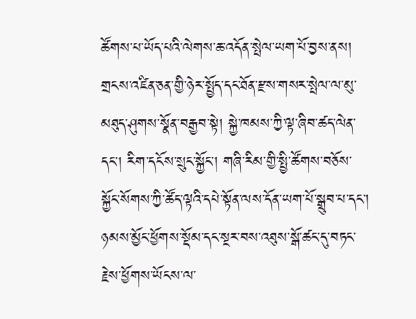ཚོགས་པ་ཡོད་པའི་ལེགས་ཆ་འདོན་སྤེལ་ཡག་པོ་བྱས་ནས། གྲངས་འཛིན་ཅན་གྱི་ཉེར་སྤྱོད་དང་ཐོན་རྫས་གསར་སྤེལ་ལ་མུ་མཐུད་ཤུགས་སྣོན་བརྒྱབ་སྟེ། སྐྱེ་ཁམས་ཀྱི་ལྟ་ཞིབ་ཚད་ལེན་དང་། རིག་དངོས་སྲུང་སྐྱོང་། གཞི་རིམ་གྱི་སྤྱི་ཚོགས་བཅོས་སྐྱོང་སོགས་ཀྱི་ཚོད་ལྟའི་དཔེ་སྟོན་ལས་དོན་ཡག་པོ་སྒྲུབ་པ་དང་། ཉམས་མྱོང་ཕྱོགས་སྡོམ་དང་སྔར་བས་འཐུས་སྒོ་ཚང་དུ་བཏང་རྗེས་ཕྱོགས་ཡོངས་ལ་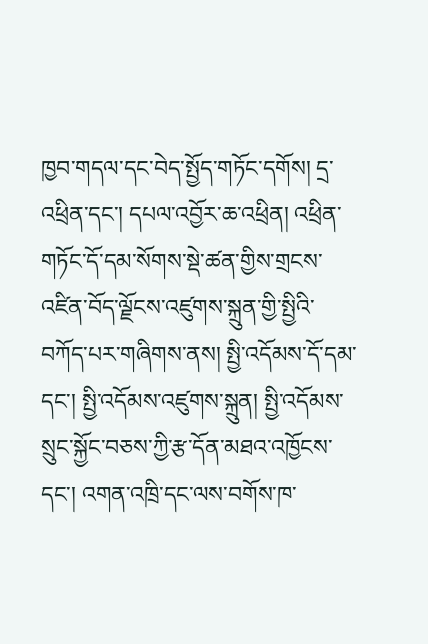ཁྱབ་གདལ་དང་བེད་སྤྱོད་གཏོང་དགོས། དྲ་འཕྲིན་དང་། དཔལ་འབྱོར་ཆ་འཕྲིན། འཕྲིན་གཏོང་དོ་དམ་སོགས་སྡེ་ཚན་གྱིས་གྲངས་འཛིན་བོད་ལྗོངས་འཛུགས་སྐྲུན་གྱི་སྤྱིའི་བཀོད་པར་གཞིགས་ནས། སྤྱི་འདོམས་དོ་དམ་དང་། སྤྱི་འདོམས་འཛུགས་སྐྲུན། སྤྱི་འདོམས་སྲུང་སྐྱོང་བཅས་ཀྱི་རྩ་དོན་མཐའ་འཁྱོངས་དང་། འགན་འཁྲི་དང་ལས་བགོས་ཁ་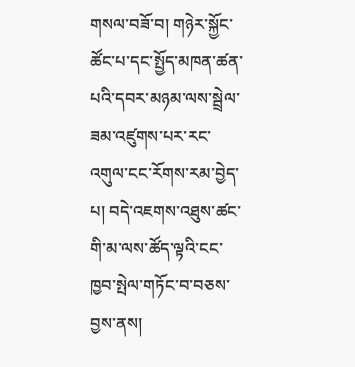གསལ་བཟོ་བ། གཉེར་སྐྱོང་ཚོང་པ་དང་སྤྱོད་མཁན་ཚན་པའི་དབར་མཉམ་ལས་སྦྲེལ་ཟམ་འཛུགས་པར་རང་འགུལ་ངང་རོགས་རམ་བྱེད་པ། བདེ་འཇགས་འཐུས་ཚང་གི་མ་ལས་ཚོད་ལྟའི་ངང་ཁྱབ་སྤེལ་གཏོང་བ་བཅས་བྱས་ནས།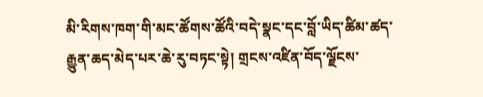མི་རིགས་ཁག་གི་མང་ཚོགས་ཚོའི་བདེ་སྣང་དང་བློ་ཡིད་ཚིམ་ཚད་རྒྱུན་ཆད་མེད་པར་ཆེ་རུ་བཏང་སྟེ། གྲངས་འཛིན་བོད་ལྗོངས་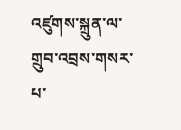འཛུགས་སྐྲུན་ལ་གྲུབ་འབྲས་གསར་པ་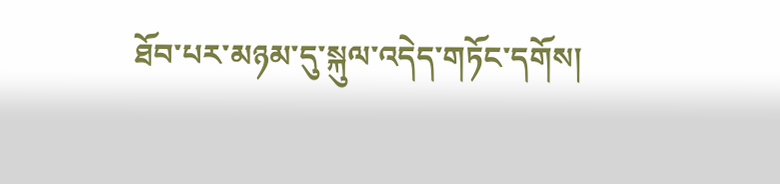ཐོབ་པར་མཉམ་དུ་སྐུལ་འདེད་གཏོང་དགོས།